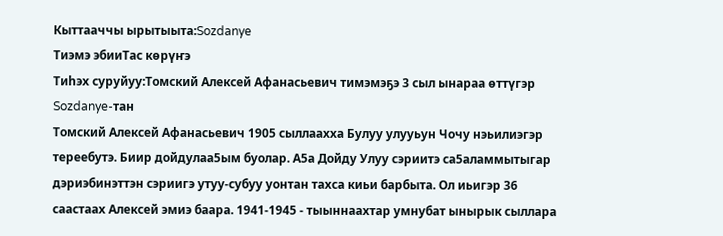Кыттааччы ырытыыта:Sozdanye
Тиэмэ эбииТас көрүҥэ
Тиһэх суруйуу:Томский Алексей Афанасьевич тимэмэҕэ 3 сыл ынараа өттүгэр Sozdanye-тан
Томский Алексей Афанасьевич 1905 сыллаахха Булуу улууьун Чочу нэьилиэгэр тереебутэ. Биир дойдулаа5ым буолар. А5а Дойду Улуу сэриитэ са5аламмытыгар дэриэбинэттэн сэриигэ утуу-субуу уонтан тахса киьи барбыта. Ол иьигэр 36 саастаах Алексей эмиэ баара. 1941-1945 - тыыннаахтар умнубат ынырык сыллара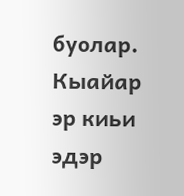буолар. Кыайар эр киьи эдэр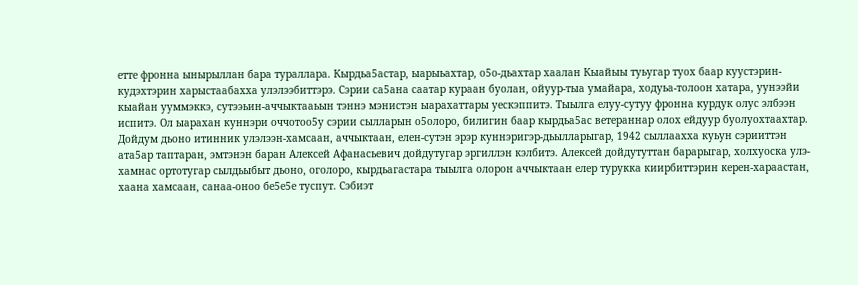етте фронна ынырыллан бара тураллара. Кырдьа5астар, ыарыьахтар, о5о-дьахтар хаалан Кыайыы туьугар туох баар куустэрин-кудэхтэрин харыстаабахха улэлээбиттэрэ. Сэрии са5ана саатар кураан буолан, ойуур-тыа умайара, ходуьа-толоон хатара, уунээйи кыайан ууммэккэ, сутээьин-аччыктааьын тэннэ мэнистэн ыарахаттары уескэппитэ. Тыылга елуу-сутуу фронна курдук олус элбээн испитэ. Ол ыарахан куннэри оччотоо5у сэрии сылларын о5олоро, билигин баар кырдьа5ас ветераннар олох ейдуур буолуохтаахтар. Дойдум дьоно итинник улэлээн-хамсаан, аччыктаан, елен-сутэн эрэр куннэригэр-дьылларыгар, 1942 сыллаахха куьун сэрииттэн ата5ар таптаран, эмтэнэн баран Алексей Афанасьевич дойдутугар эргиллэн кэлбитэ. Алексей дойдутуттан барарыгар, холхуоска улэ-хамнас ортотугар сылдьыбыт дьоно, оголоро, кырдьагастара тыылга олорон аччыктаан елер турукка киирбиттэрин керен-хараастан, хаана хамсаан, санаа-оноо бе5е5е туспут. Сэбиэт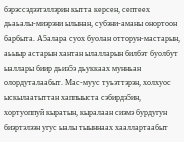бэрэссэдээтэллэрин кытта керсен, септеех дьаьалы-миэрэни ылынан, субэни-аманы онортоон барбыта. А5алара суох буолан отторун-мастарын, аьыыр астарын хантан ылалларын билбэт буолбут ыаллары биир дьиэ5э дьуккаах мунньан олордуталаабыт. Мас-муус туьэттэрэн, холхуос ыскылаатыттан хаппыыста сэбирдэ5ин, хортуоппуй кыратын, кыралаан сиэмэ бурдугун биэртэлээн угус ыалы тыыннаах хааллартаабыт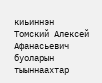киьиннэн Томский Алексей Афанасьевич буоларын тыыннаахтар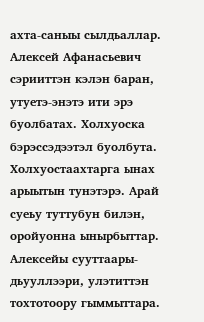ахта-саныы сылдьаллар. Алексей Афанасьевич сэрииттэн кэлэн баран, утуетэ-энэтэ ити эрэ буолбатах. Холхуоска бэрэссэдээтэл буолбута. Холхуостаахтарга ынах арыытын тунэтэрэ. Арай суеьу туттубун билэн, оройуонна ынырбыттар. Алексейы сууттаары-дьууллээри, улэтиттэн тохтотоору гыммыттара.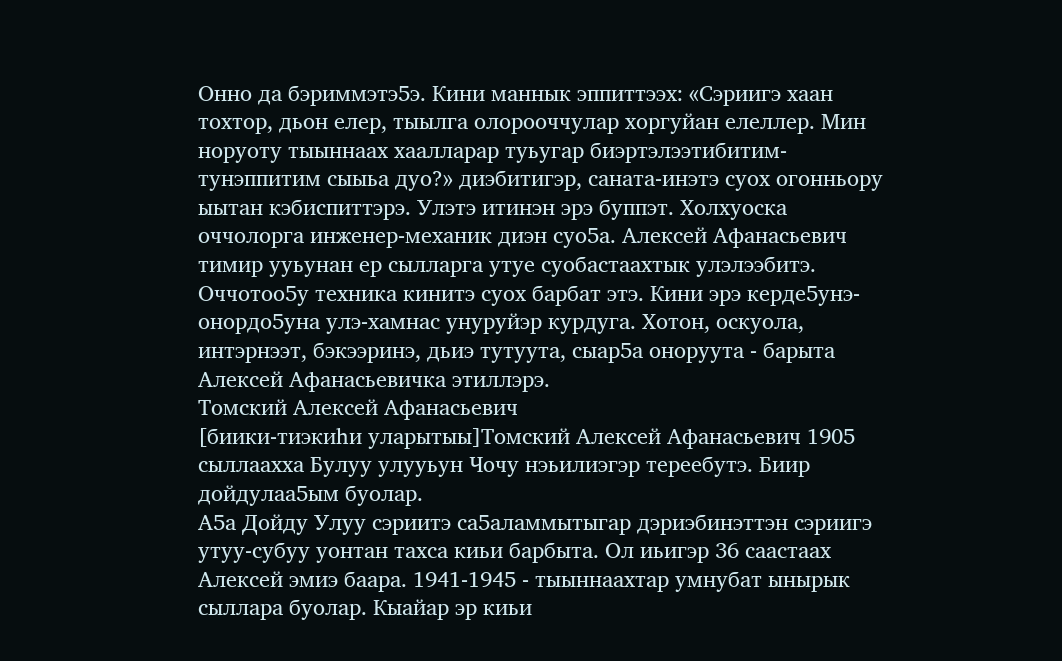Онно да бэриммэтэ5э. Кини маннык эппиттээх: «Сэриигэ хаан тохтор, дьон елер, тыылга олорооччулар хоргуйан елеллер. Мин норуоту тыыннаах хаалларар туьугар биэртэлээтибитим-тунэппитим сыыьа дуо?» диэбитигэр, саната-инэтэ суох огонньору ыытан кэбиспиттэрэ. Улэтэ итинэн эрэ буппэт. Холхуоска оччолорга инженер-механик диэн суо5а. Алексей Афанасьевич тимир ууьунан ер сылларга утуе суобастаахтык улэлээбитэ. Оччотоо5у техника кинитэ суох барбат этэ. Кини эрэ керде5унэ-онордо5уна улэ-хамнас унуруйэр курдуга. Хотон, оскуола, интэрнээт, бэкээринэ, дьиэ тутуута, сыар5а оноруута - барыта Алексей Афанасьевичка этиллэрэ.
Томский Алексей Афанасьевич
[биики-тиэкиһи уларытыы]Томский Алексей Афанасьевич 1905 сыллаахха Булуу улууьун Чочу нэьилиэгэр тереебутэ. Биир дойдулаа5ым буолар.
А5а Дойду Улуу сэриитэ са5аламмытыгар дэриэбинэттэн сэриигэ утуу-субуу уонтан тахса киьи барбыта. Ол иьигэр 36 саастаах Алексей эмиэ баара. 1941-1945 - тыыннаахтар умнубат ынырык сыллара буолар. Кыайар эр киьи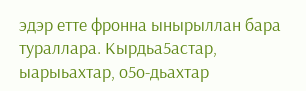эдэр етте фронна ынырыллан бара тураллара. Кырдьа5астар, ыарыьахтар, о5о-дьахтар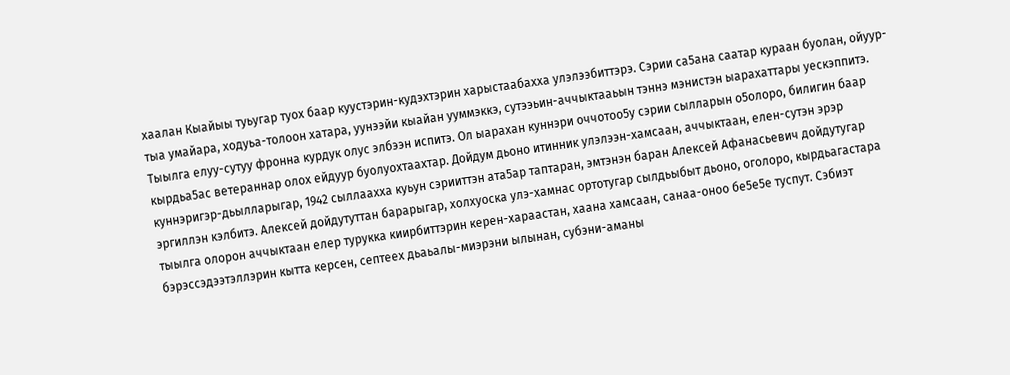хаалан Кыайыы туьугар туох баар куустэрин-кудэхтэрин харыстаабахха улэлээбиттэрэ. Сэрии са5ана саатар кураан буолан, ойуур-тыа умайара, ходуьа-толоон хатара, уунээйи кыайан ууммэккэ, сутээьин-аччыктааьын тэннэ мэнистэн ыарахаттары уескэппитэ. Тыылга елуу-сутуу фронна курдук олус элбээн испитэ. Ол ыарахан куннэри оччотоо5у сэрии сылларын о5олоро, билигин баар кырдьа5ас ветераннар олох ейдуур буолуохтаахтар. Дойдум дьоно итинник улэлээн-хамсаан, аччыктаан, елен-сутэн эрэр куннэригэр-дьылларыгар, 1942 сыллаахха куьун сэрииттэн ата5ар таптаран, эмтэнэн баран Алексей Афанасьевич дойдутугар эргиллэн кэлбитэ. Алексей дойдутуттан барарыгар, холхуоска улэ-хамнас ортотугар сылдьыбыт дьоно, оголоро, кырдьагастара тыылга олорон аччыктаан елер турукка киирбиттэрин керен-хараастан, хаана хамсаан, санаа-оноо бе5е5е туспут. Сэбиэт бэрэссэдээтэллэрин кытта керсен, септеех дьаьалы-миэрэни ылынан, субэни-аманы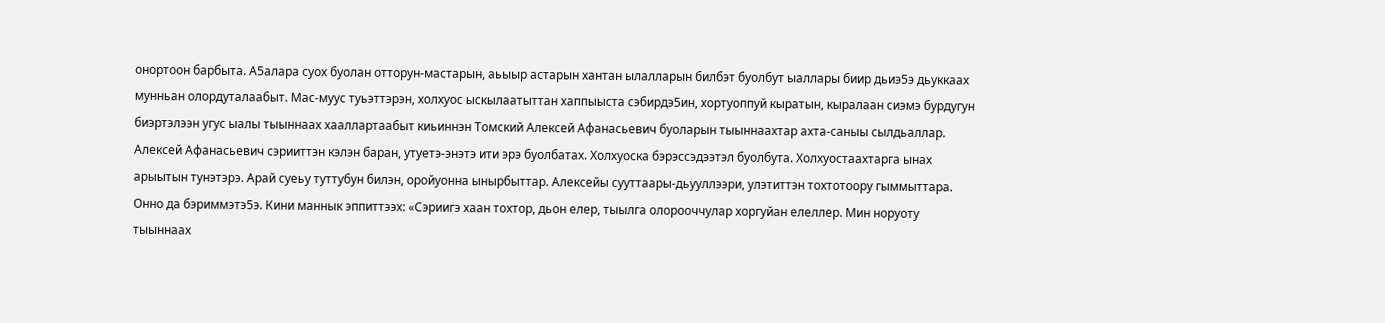онортоон барбыта. А5алара суох буолан отторун-мастарын, аьыыр астарын хантан ылалларын билбэт буолбут ыаллары биир дьиэ5э дьуккаах мунньан олордуталаабыт. Мас-муус туьэттэрэн, холхуос ыскылаатыттан хаппыыста сэбирдэ5ин, хортуоппуй кыратын, кыралаан сиэмэ бурдугун биэртэлээн угус ыалы тыыннаах хааллартаабыт киьиннэн Томский Алексей Афанасьевич буоларын тыыннаахтар ахта-саныы сылдьаллар. Алексей Афанасьевич сэрииттэн кэлэн баран, утуетэ-энэтэ ити эрэ буолбатах. Холхуоска бэрэссэдээтэл буолбута. Холхуостаахтарга ынах арыытын тунэтэрэ. Арай суеьу туттубун билэн, оройуонна ынырбыттар. Алексейы сууттаары-дьууллээри, улэтиттэн тохтотоору гыммыттара. Онно да бэриммэтэ5э. Кини маннык эппиттээх: «Сэриигэ хаан тохтор, дьон елер, тыылга олорооччулар хоргуйан елеллер. Мин норуоту тыыннаах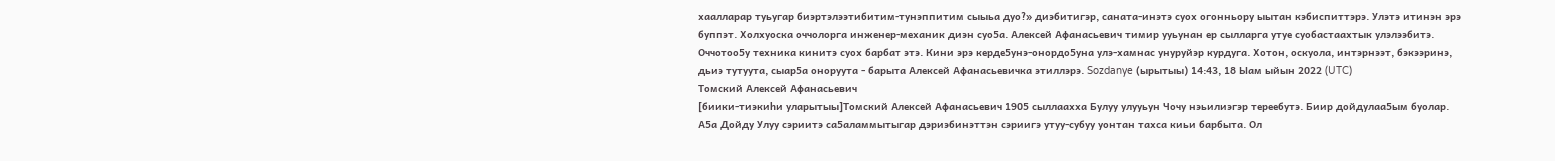хаалларар туьугар биэртэлээтибитим-тунэппитим сыыьа дуо?» диэбитигэр, саната-инэтэ суох огонньору ыытан кэбиспиттэрэ. Улэтэ итинэн эрэ буппэт. Холхуоска оччолорга инженер-механик диэн суо5а. Алексей Афанасьевич тимир ууьунан ер сылларга утуе суобастаахтык улэлээбитэ. Оччотоо5у техника кинитэ суох барбат этэ. Кини эрэ керде5унэ-онордо5уна улэ-хамнас унуруйэр курдуга. Хотон, оскуола, интэрнээт, бэкээринэ, дьиэ тутуута, сыар5а оноруута - барыта Алексей Афанасьевичка этиллэрэ. Sozdanye (ырытыы) 14:43, 18 Ыам ыйын 2022 (UTC)
Томский Алексей Афанасьевич
[биики-тиэкиһи уларытыы]Томский Алексей Афанасьевич 1905 сыллаахха Булуу улууьун Чочу нэьилиэгэр тереебутэ. Биир дойдулаа5ым буолар.
А5а Дойду Улуу сэриитэ са5аламмытыгар дэриэбинэттэн сэриигэ утуу-субуу уонтан тахса киьи барбыта. Ол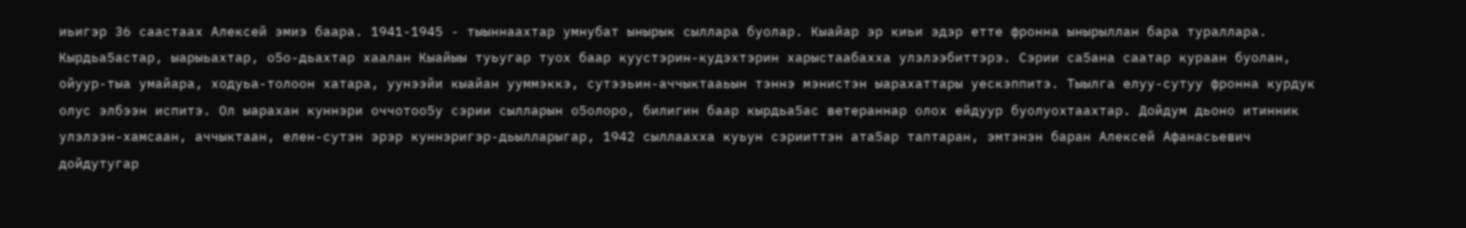иьигэр 36 саастаах Алексей эмиэ баара. 1941-1945 - тыыннаахтар умнубат ынырык сыллара буолар. Кыайар эр киьи эдэр етте фронна ынырыллан бара тураллара. Кырдьа5астар, ыарыьахтар, о5о-дьахтар хаалан Кыайыы туьугар туох баар куустэрин-кудэхтэрин харыстаабахха улэлээбиттэрэ. Сэрии са5ана саатар кураан буолан, ойуур-тыа умайара, ходуьа-толоон хатара, уунээйи кыайан ууммэккэ, сутээьин-аччыктааьын тэннэ мэнистэн ыарахаттары уескэппитэ. Тыылга елуу-сутуу фронна курдук олус элбээн испитэ. Ол ыарахан куннэри оччотоо5у сэрии сылларын о5олоро, билигин баар кырдьа5ас ветераннар олох ейдуур буолуохтаахтар. Дойдум дьоно итинник улэлээн-хамсаан, аччыктаан, елен-сутэн эрэр куннэригэр-дьылларыгар, 1942 сыллаахха куьун сэрииттэн ата5ар таптаран, эмтэнэн баран Алексей Афанасьевич дойдутугар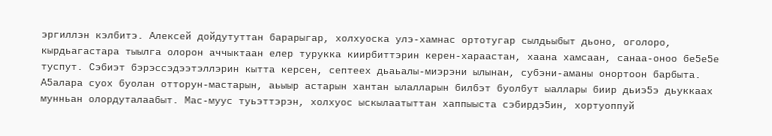эргиллэн кэлбитэ. Алексей дойдутуттан барарыгар, холхуоска улэ-хамнас ортотугар сылдьыбыт дьоно, оголоро, кырдьагастара тыылга олорон аччыктаан елер турукка киирбиттэрин керен-хараастан, хаана хамсаан, санаа-оноо бе5е5е туспут. Сэбиэт бэрэссэдээтэллэрин кытта керсен, септеех дьаьалы-миэрэни ылынан, субэни-аманы онортоон барбыта. А5алара суох буолан отторун-мастарын, аьыыр астарын хантан ылалларын билбэт буолбут ыаллары биир дьиэ5э дьуккаах мунньан олордуталаабыт. Мас-муус туьэттэрэн, холхуос ыскылаатыттан хаппыыста сэбирдэ5ин, хортуоппуй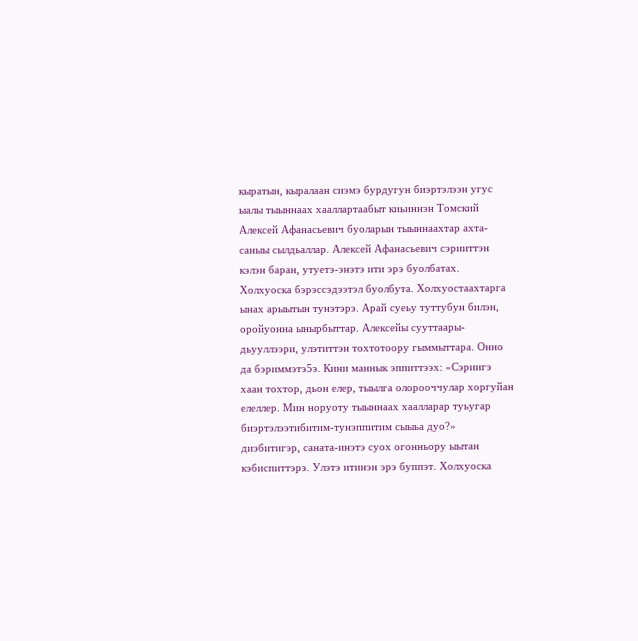кыратын, кыралаан сиэмэ бурдугун биэртэлээн угус ыалы тыыннаах хааллартаабыт киьиннэн Томский Алексей Афанасьевич буоларын тыыннаахтар ахта-саныы сылдьаллар. Алексей Афанасьевич сэрииттэн кэлэн баран, утуетэ-энэтэ ити эрэ буолбатах. Холхуоска бэрэссэдээтэл буолбута. Холхуостаахтарга ынах арыытын тунэтэрэ. Арай суеьу туттубун билэн, оройуонна ынырбыттар. Алексейы сууттаары-дьууллээри, улэтиттэн тохтотоору гыммыттара. Онно да бэриммэтэ5э. Кини маннык эппиттээх: «Сэриигэ хаан тохтор, дьон елер, тыылга олорооччулар хоргуйан елеллер. Мин норуоту тыыннаах хаалларар туьугар биэртэлээтибитим-тунэппитим сыыьа дуо?» диэбитигэр, саната-инэтэ суох огонньору ыытан кэбиспиттэрэ. Улэтэ итинэн эрэ буппэт. Холхуоска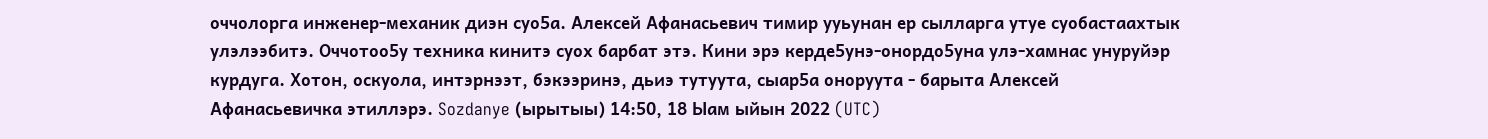оччолорга инженер-механик диэн суо5а. Алексей Афанасьевич тимир ууьунан ер сылларга утуе суобастаахтык улэлээбитэ. Оччотоо5у техника кинитэ суох барбат этэ. Кини эрэ керде5унэ-онордо5уна улэ-хамнас унуруйэр курдуга. Хотон, оскуола, интэрнээт, бэкээринэ, дьиэ тутуута, сыар5а оноруута - барыта Алексей Афанасьевичка этиллэрэ. Sozdanye (ырытыы) 14:50, 18 Ыам ыйын 2022 (UTC)